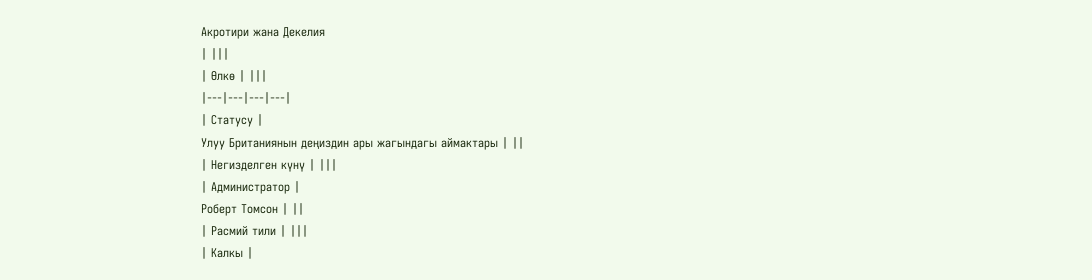Акротири жана Декелия
| |||
| Өлкө | |||
|---|---|---|---|
| Статусу |
Улуу Британиянын деңиздин ары жагындагы аймактары | ||
| Негизделген күнү | |||
| Администратор |
Роберт Томсон | ||
| Расмий тили | |||
| Калкы |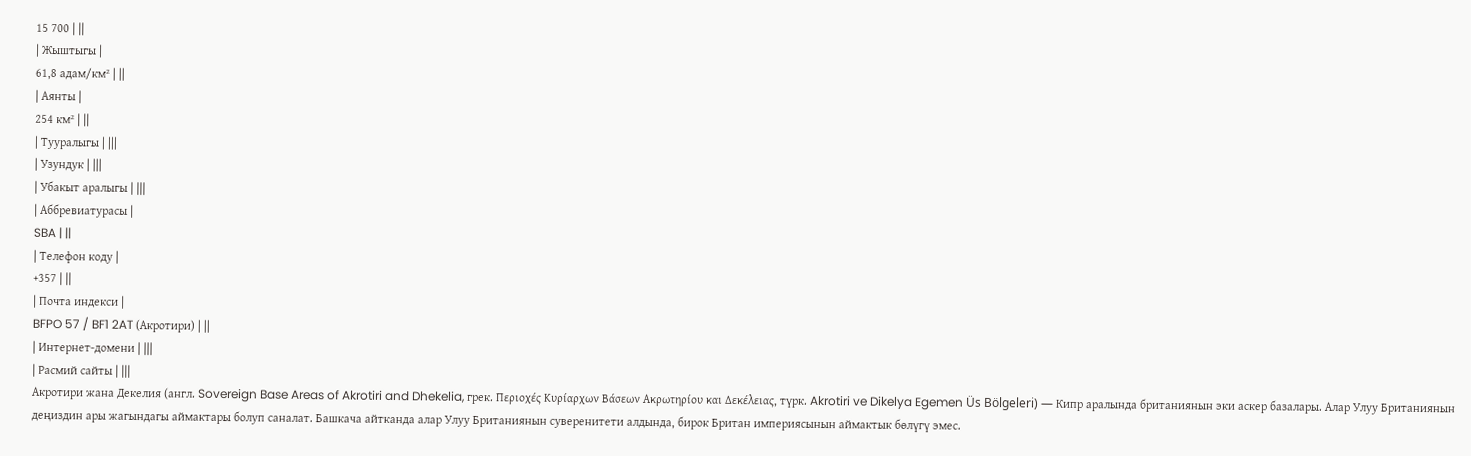15 700 | ||
| Жыштыгы |
61,8 адам/км² | ||
| Аянты |
254 км² | ||
| Тууралыгы | |||
| Узундук | |||
| Убакыт аралыгы | |||
| Аббревиатурасы |
SBA | ||
| Телефон коду |
+357 | ||
| Почта индекси |
BFPO 57 / BF1 2AT (Акротири) | ||
| Интернет-домени | |||
| Расмий сайты | |||
Акротири жана Декелия (англ. Sovereign Base Areas of Akrotiri and Dhekelia, грек. Περιοχές Κυρίαρχων Βάσεων Ακρωτηρίου και Δεκέλειας, түрк. Akrotiri ve Dikelya Egemen Üs Bölgeleri) — Кипр аралында британиянын эки аскер базалары. Алар Улуу Британиянын деңиздин ары жагындагы аймактары болуп саналат. Башкача айтканда алар Улуу Британиянын суверенитети алдында, бирок Британ империясынын аймактык бөлүгү эмес.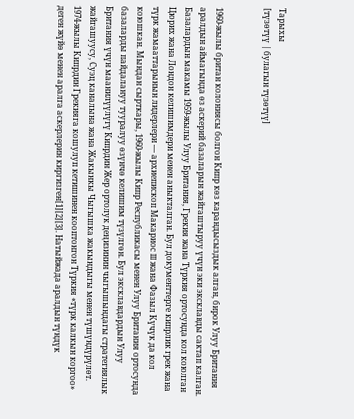Тарыхы
[түзөтүү | булагын түзөтүү]


1960-жылы британ колониясы болгон Кипр көз карандысыздык алган, бирок Улуу Британия аралдын аймагында өз аскерий базаларын жайгаштыруу үчүн эки эксклавды сактап калган. Базалардын макамы 1959-жылы Улуу Британия, Грекия жана Түркия ортосунда кол коюлган Цюрих жана Лондон келишимдери менен аныкталган. Бул документтерге кипрлик грек жана түрк жамааттарынын лидерлери — архиепископ Макариос III жана Фазыл Күчүк да кол коюшкан. Мындан сырткары, 1960-жылы Кипр Республикасы менен Улуу Британия ортосунда базаларды пайдалануу тууралуу өзүнчө келишим түзүлгөн. Бул эксклавдардын Улуу Британия үчүн маанилүүлүгү Кипрдин Жер ортолук деңизинин чыгышындагы стратегиялык жайгашуусу, Суэц каналына жана Жакынкы Чыгышка жакындыгы менен түшүндүрүлөт.
1974-жылы Кипрдин Грекияга кошулуп кетишинен кооптонгон Түркия «түрк калкын коргоо» деген жүйө менен аралга аскерлерин киргизген[1][2][3]. Натыйжада аралдын түндүк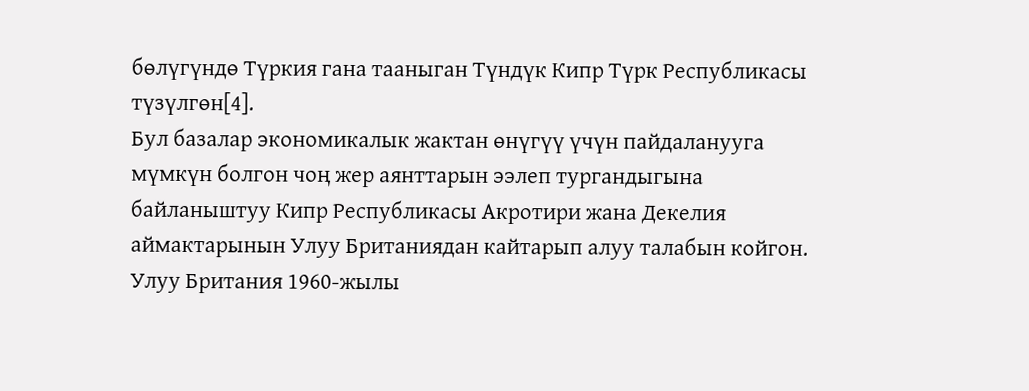бөлүгүндө Түркия гана тааныган Түндүк Кипр Түрк Республикасы түзүлгөн[4].
Бул базалар экономикалык жактан өнүгүү үчүн пайдаланууга мүмкүн болгон чоң жер аянттарын ээлеп тургандыгына байланыштуу Кипр Республикасы Акротири жана Декелия аймактарынын Улуу Британиядан кайтарып алуу талабын койгон.
Улуу Британия 1960-жылы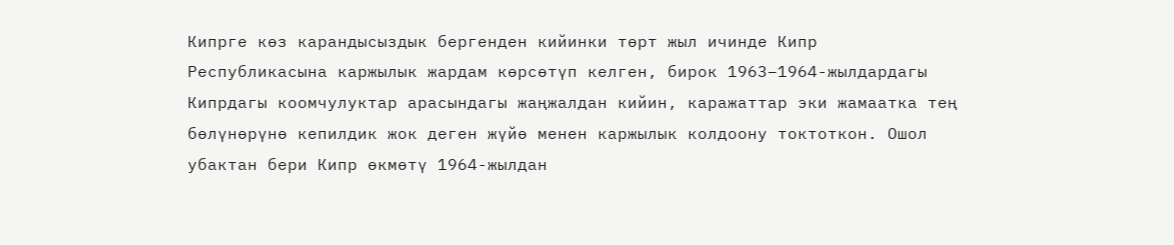Кипрге көз карандысыздык бергенден кийинки төрт жыл ичинде Кипр Республикасына каржылык жардам көрсөтүп келген, бирок 1963–1964-жылдардагы Кипрдагы коомчулуктар арасындагы жаңжалдан кийин, каражаттар эки жамаатка тең бөлүнөрүнө кепилдик жок деген жүйө менен каржылык колдоону токтоткон. Ошол убактан бери Кипр өкмөтү 1964-жылдан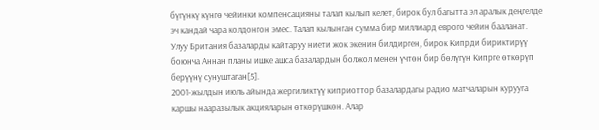бүгүнкү күнгө чейинки компенсацияны талап кылып келет, бирок бул багытта эл аралык деңгелде эч кандай чара колдонгон эмес. Талап кылынган сумма бир миллиард еврого чейин бааланат. Улуу Британия базаларды кайтаруу ниети жок экенин билдирген, бирок Кипрди бириктирүү боюнча Аннан планы ишке ашса базалардын болжол менен үчтөн бир бөлүгүн Кипрге өткөрүп берүүнү сунуштаган[5].
2001-жылдын июль айында жергиликтүү киприоттор базалардагы радио матчаларын курууга каршы нааразылык акцияларын өткөрүшкөн. Алар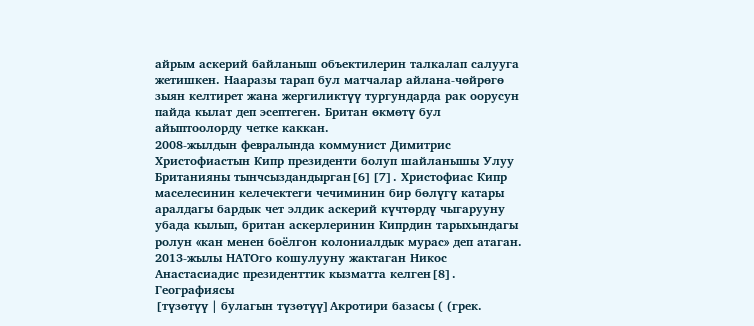айрым аскерий байланыш объектилерин талкалап салууга жетишкен. Нааразы тарап бул матчалар айлана-чөйрөгө зыян келтирет жана жергиликтүү тургундарда рак оорусун пайда кылат деп эсептеген. Британ өкмөтү бул айыптоолорду четке каккан.
2008-жылдын февралында коммунист Димитрис Христофиастын Кипр президенти болуп шайланышы Улуу Британияны тынчсыздандырган[6][7]. Христофиас Кипр маселесинин келечектеги чечиминин бир бөлүгү катары аралдагы бардык чет элдик аскерий күчтөрдү чыгарууну убада кылып, британ аскерлеринин Кипрдин тарыхындагы ролун «кан менен боёлгон колониалдык мурас» деп атаган.
2013-жылы НАТОго кошулууну жактаган Никос Анастасиадис президенттик кызматта келген[8].
Географиясы
[түзөтүү | булагын түзөтүү]Акротири базасы ( (грек.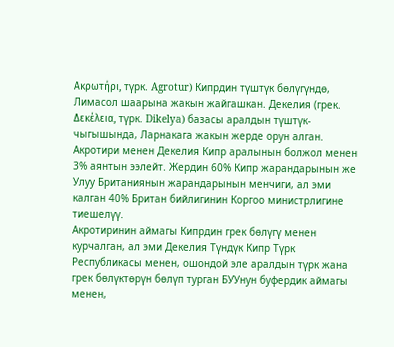Ακρωτήρι, түрк. Agrotur) Кипрдин түштүк бөлүгүндө, Лимасол шаарына жакын жайгашкан. Декелия (грек. Δεκέλεια, түрк. Dikelya) базасы аралдын түштүк-чыгышында, Ларнакага жакын жерде орун алган.
Акротири менен Декелия Кипр аралынын болжол менен 3% аянтын ээлейт. Жердин 60% Кипр жарандарынын же Улуу Британиянын жарандарынын менчиги, ал эми калган 40% Британ бийлигинин Коргоо министрлигине тиешелүү.
Акротиринин аймагы Кипрдин грек бөлүгү менен курчалган, ал эми Декелия Түндүк Кипр Түрк Республикасы менен, ошондой эле аралдын түрк жана грек бөлүктөрүн бөлүп турган БУУнун буфердик аймагы менен,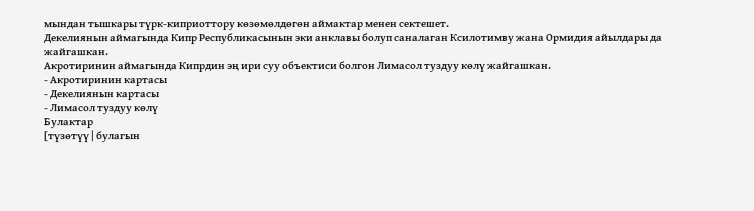мындан тышкары түрк-киприоттору көзөмөлдөгөн аймактар менен сектешет.
Декелиянын аймагында Кипр Республикасынын эки анклавы болуп саналаган Ксилотимву жана Ормидия айылдары да жайгашкан.
Акротиринин аймагында Кипрдин эң ири суу объектиси болгон Лимасол туздуу көлү жайгашкан.
- Акротиринин картасы
- Декелиянын картасы
- Лимасол туздуу көлү
Булактар
[түзөтүү | булагын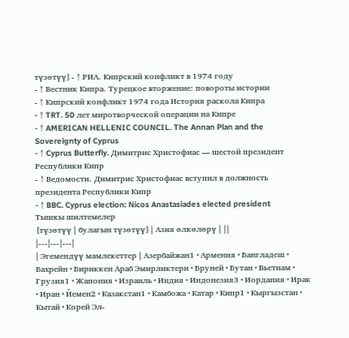түзөтүү]- ↑ РИА. Кипрский конфликт в 1974 году
- ↑ Вестник Кипра. Турецкое вторжение: повороты истории
- ↑ Кипрский конфликт 1974 года История раскола Кипра
- ↑ TRT. 50 лет миротворческой операции на Кипре
- ↑ AMERICAN HELLENIC COUNCIL. The Annan Plan and the Sovereignty of Cyprus
- ↑ Cyprus Butterfly. Димитрис Христофиас — шестой президент Республики Кипр
- ↑ Ведомости. Димитрис Христофиас вступил в должность президента Республики Кипр
- ↑ BBC. Cyprus election: Nicos Anastasiades elected president
Тышкы шилтемелер
[түзөтүү | булагын түзөтүү]| Азия өлкөлөрү | ||
|---|---|---|
| Эгемендүү мамлекеттер | Азербайжан1 • Армения • Бангладеш • Бахрейн • Бириккен Араб Эмирликтери • Бруней • Бутан • Вьетнам • Грузия1 • Жапония • Израиль • Индия • Индонезия3 • Иордания • Ирак • Иран • Йемен2 • Казакстан1 • Камбожа • Катар • Кипр1 • Кыргызстан • Кытай • Корей Эл-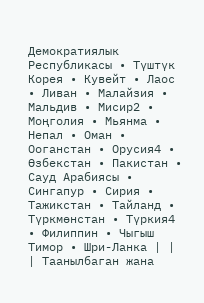Демократиялык Республикасы • Түштүк Корея • Кувейт • Лаос • Ливан • Малайзия • Мальдив • Мисир2 • Моңголия • Мьянма • Непал • Оман • Ооганстан • Орусия4 • Өзбекстан • Пакистан • Сауд Арабиясы • Сингапур • Сирия • Тажикстан • Тайланд • Түркмөнстан • Түркия4 • Филиппин • Чыгыш Тимор • Шри-Ланка | |
| Таанылбаган жана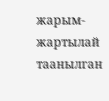жарым-жартылай таанылган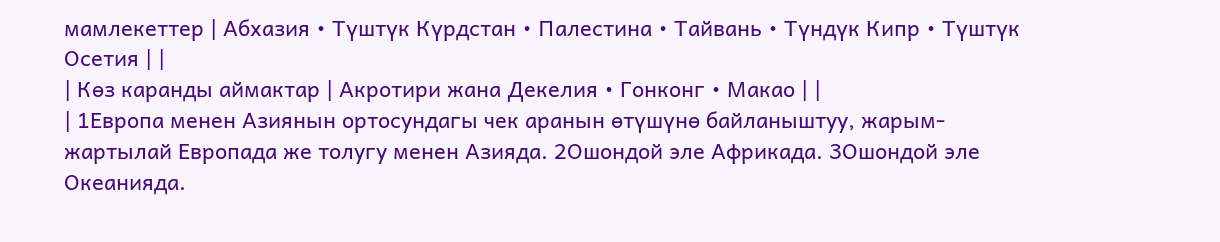мамлекеттер | Абхазия • Түштүк Күрдстан • Палестина • Тайвань • Түндүк Кипр • Түштүк Осетия | |
| Көз каранды аймактар | Акротири жана Декелия • Гонконг • Макао | |
| 1Европа менен Азиянын ортосундагы чек аранын өтүшүнө байланыштуу, жарым-жартылай Европада же толугу менен Азияда. 2Ошондой эле Африкада. 3Ошондой эле Океанияда.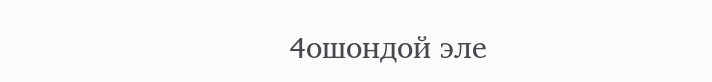4ошондой эле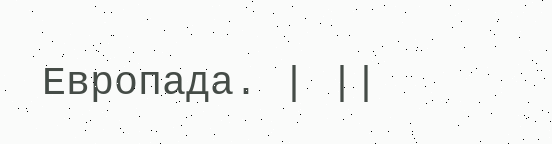Европада. | ||